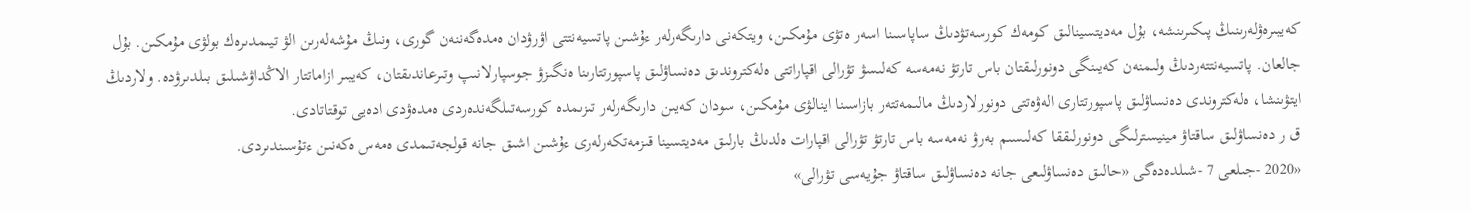كەيبىرەۋلەرىنىڭ پىكىرىنشە، بۇل مەديتسينالىق كومەك كورسەتۋدىڭ ساپاسىنا اسەر ەتۋى مۇمكىن، ويتكەنى دارىگەرلەر ءۇشىن پاتسيەنتتى اۋرۋدان ەمدەگەننەن گورى، ونىڭ مۇشەلەرىن الۋ تيىمدىرەك بولۋى مۇمكىن. بۇل جالعان. پاتسيەنتتەردىڭ ولىمنەن كەيىنگى دونورلىقتان باس تارتۋ نەمەسە كەلىسۋ تۋرالى اقپاراتتى ەلەكتروندىق دەنساۋلىق پاسپورتتارىنا ەنگىزۋ جوسپارلانىپ وتىرعاندىقتان، كەيبىر ازاماتتار الاڭداۋشىلىق بىلدىرۋدە. ولاردىڭ ايتۋىنشا، ەلەكتروندى دەنساۋلىق پاسپورتتارى الەۋەتتى دونورلاردىڭ مالىمەتتەر بازاسىنا اينالۋى مۇمكىن، سودان كەيىن دارىگەرلەر تىزىمدە كورسەتىلگەندەردى ەمدەۋدى ادەيى توقتاتادى.
ق ر دەنساۋلىق ساقتاۋ مينيسترلىگى دونورلىققا كەلىسىم بەرۋ نەمەسە باس تارتۋ تۋرالى اقپارات ەلدىڭ بارلىق مەديتسينا قىزمەتكەرلەرى ءۇشىن اشىق جانە قولجەتىمدى ەمەس ەكەنىن ءتۇسىندىردى.
«2020 -جىلعى 7 -شىلدەدەگى «حالىق دەنساۋلىعى جانە دەنساۋلىق ساقتاۋ جۇيەسى تۋرالى»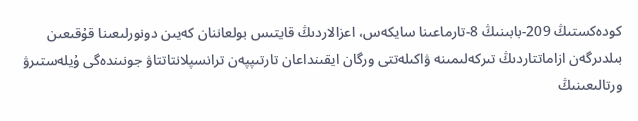كودەكستىڭ 209-بابىنىڭ 8-تارماعىنا سايكەس، اعزالاردىڭ قايتىس بولعاننان كەيىن دونورلىعىنا قۇقىعىن بىلدىرگەن ازاماتتاردىڭ تىركەلىمىنە ۋاكىلەتتى ورگان ايقىنداعان تارتىپپەن ترانسپلانتاتتاۋ جونىندەگى ۇيلەستىرۋ ورتالىعىنىڭ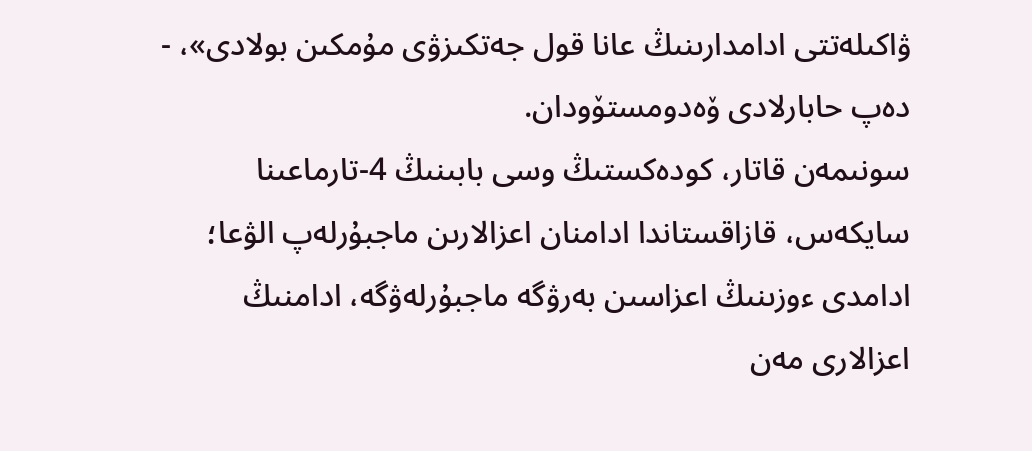ۋاكىلەتتى ادامدارىنىڭ عانا قول جەتكىزۋى مۇمكىن بولادى»، - دەپ حابارلادى ۆەدومستۆودان.
سونىمەن قاتار، كودەكستىڭ وسى بابىنىڭ 4-تارماعىنا سايكەس، قازاقستاندا ادامنان اعزالارىن ماجبۇرلەپ الۋعا؛ ادامدى ءوزىنىڭ اعزاسىن بەرۋگە ماجبۇرلەۋگە، ادامنىڭ اعزالارى مەن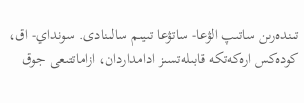تىندەرىن ساتىپ الۋعا- ساتۋعا تىيىم سالىنادى. سونداي- اق، كودەكس ارەكەتكە قابىلەتسىز ادامداردان، ازاماتتىعى جوق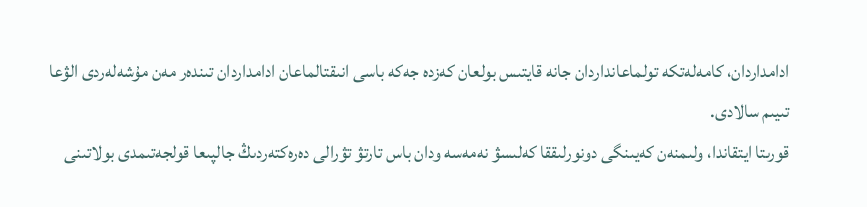ادامداردان، كامەلەتكە تولماعانداردان جانە قايتىس بولعان كەزدە جەكە باسى انىقتالماعان ادامداردان تىندەر مەن مۇشەلەردى الۋعا تىيىم سالادى.
قورىتا ايتقاندا، ولىمنەن كەيىنگى دونورلىققا كەلىسۋ نەمەسە ودان باس تارتۋ تۋرالى دەرەكتەردىڭ جالپىعا قولجەتىمدى بولاتىنى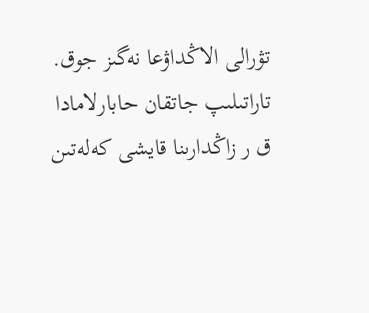تۋرالى الاڭداۋعا نەگىز جوق. تاراتىلىپ جاتقان حابارلامادا ق ر زاڭدارىنا قايشى كەلەتىن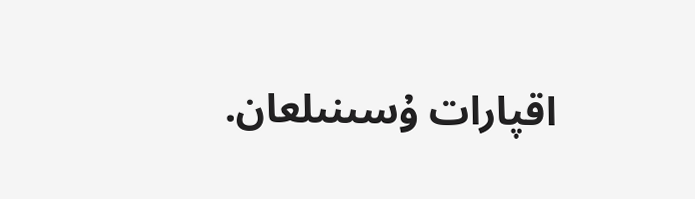اقپارات ۇسىنىلعان.